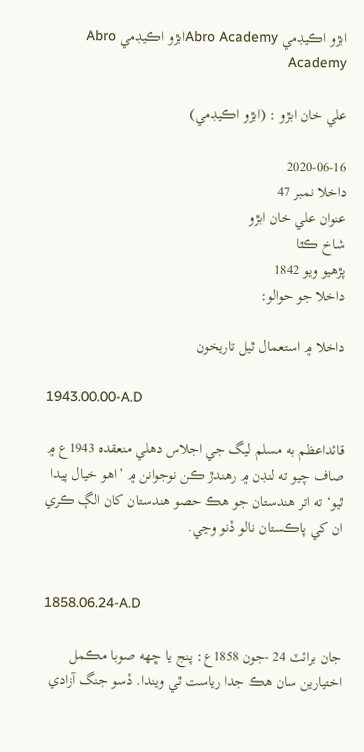ابڙو اڪيڊمي Abro Academyابڙو اڪيڊمي Abro Academy

علي خان ابڙو : (ابڙو اڪيڊمي)

2020-06-16
داخلا نمبر 47
عنوان علي خان ابڙو
شاخ ڪٿا
پڙهيو ويو 1842
داخلا جو حوالو:

داخلا ۾ استعمال ٿيل تاريخون

1943.00.00-A.D

قائداعظم به مسلم ليگ جي اجلاس دهلي منعقده 1943ع ۾ صاف چيو ته لنڊن ۾ رهندڙ ڪن نوجوانن ۾ ’اهو خيال پيدا ٿيو‘ ته اتر هندستان جو هڪ حصو هندستان کان الڳ ڪري ان کي پاڪستان نالو ڏنو وڃي.


1858.06.24-A.D

جان برائٽ 24 -جون 1858ع: پنج يا ڇهه صوبا مڪمل اختيارين سان هڪ جدا رياست ٿي ويندا. ڏسو جنگ آزادي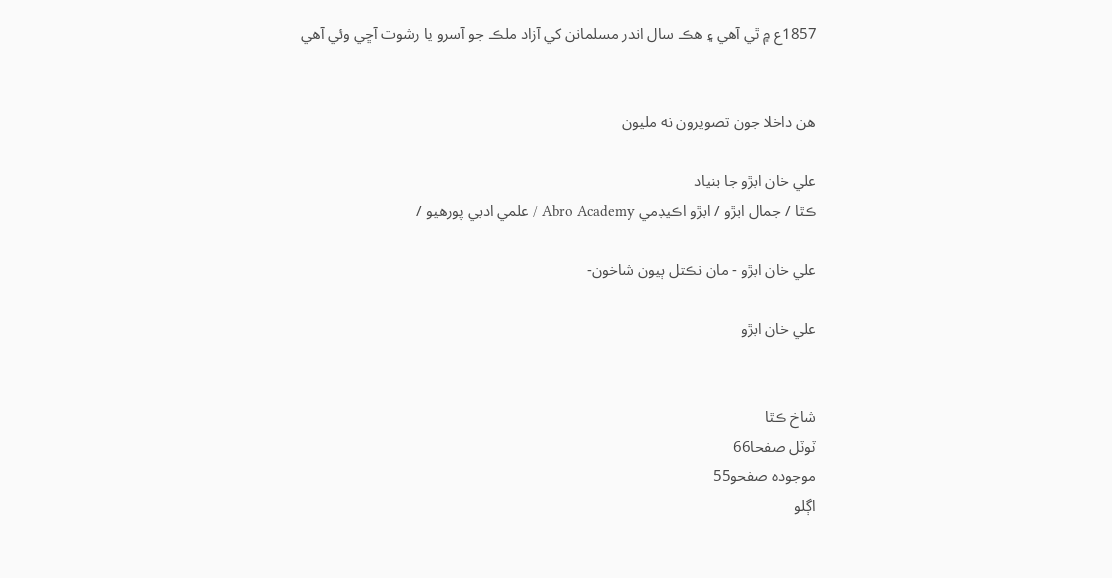1857ع ۾ ٿي آهي ۽ هڪ سال اندر مسلمانن کي آزاد ملڪ جو آسرو يا رشوت آڇي وئي آهي


هن داخلا جون تصويرون نه مليون

علي خان ابڙو جا بنياد
ڪٿا / جمال ابڙو / ابڙو اڪيڊمي Abro Academy / علمي ادبي پورهيو /

علي خان ابڙو - مان نڪتل ٻيون شاخون-

علي خان ابڙو


شاخ ڪٿا
ٽوٽل صفحا66
موجودہ صفحو55
اڳلو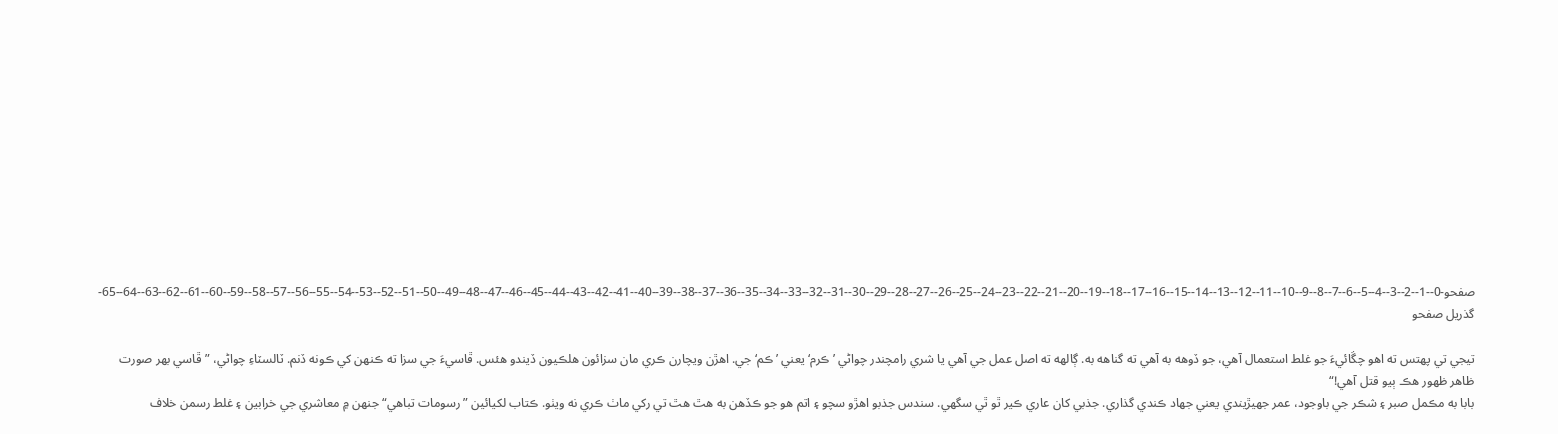صفحو-0--1--2--3--4--5--6--7--8--9--10--11--12--13--14--15--16--17--18--19--20--21--22--23--24--25--26--27--28--29--30--31--32--33--34--35--36--37--38--39--40--41--42--43--44--45--46--47--48--49--50--51--52--53--54--55--56--57--58--59--60--61--62--63--64--65-گذريل صفحو

تيجي تي پهتس ته اهو چڱائيءَ جو غلط استعمال آهي، جو ڏوهه به آهي ته گناهه به. ڳالهه ته اصل عمل جي آهي يا شري رامچندر چواڻي ’ڪرم‘ يعني ’ڪم‘ جي. اهڙن ويچارن ڪري مان سزائون هلڪيون ڏيندو هئس. ڦاسيءَ جي سزا ته ڪنهن کي ڪونه ڏنم. ٽالسٽاءِ چواڻي، ”ڦاسي بهر صورت ظاهر ظهور هڪ ٻيو قتل آهي!“
بابا به مڪمل صبر ۽ شڪر جي باوجود، عمر جهيڙيندي يعني جهاد ڪندي گذاري. جذبي کان عاري ڪير ٿو ٿي سگهي. سندس جذبو اهڙو سچو ۽ اتم هو جو ڪڏهن به هٿ هٿ تي رکي ماٺ ڪري نه ويٺو. ڪتاب لکيائين ”رسومات تباهي“ جنهن ۾ معاشري جي خرابين ۽ غلط رسمن خلاف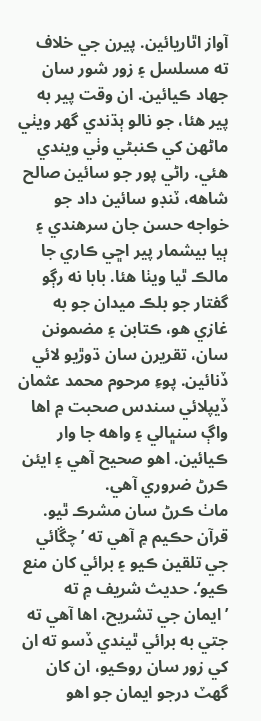آواز اٿاريائين. پيرن جي خلاف ته مسلسل ۽ زور شور سان جهاد ڪيائين. ان وقت پير به پير هئا، جو نالو ٻڌندي گهر ويٺي ماڻهن کي ڪنبڻي وٺي ويندي هئي. راڻي پور جو سائين صالح شاهه، ٽنڊو سائين داد جو خواجه حسن جان سرهندي ۽ ٻيا بيشمار پير اڇي ڪاري جا مالڪ ٿيا ويٺا هئا. بابا نه رڳو گفتار جو بلڪ ميدان جو به غازي هو، ڪتابن ۽ مضمونن سان، تقريرن سان ڌوڙيو لائي ڏنائين. پوءِ مرحوم محمد عثمان ڏيپلائي سندس صحبت ۾ اها واڳ سنڀالي ۽ واهه جا وار ڪيائين. اهو صحيح آهي ۽ ايئن ڪرڻ ضروري آهي.
ماٺ ڪرڻ سان مشرڪ ٿيو. قرآن حڪيم ۾ آهي ته ’چڱائي جي تلقين ڪيو ۽ برائي کان منع ڪيو‘. حديث شريف ۾ ته ’ايمان جي تشريح، اها آهي ته جتي به برائي ٿيندي ڏسو ته ان کي زور سان روڪيو، ان کان گهٽ درجو ايمان جو اهو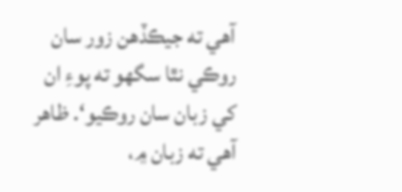آهي ته جيڪڏهن زور سان روڪي نٿا سگهو ته پوءِ ان کي زبان سان روڪيو‘. ظاهر آهي ته زبان ۾،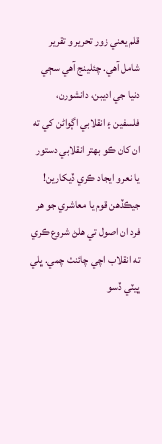قلم يعني زور تحرير و تقرير شامل آهي. چئلينج آهي سڄي دنيا جي اديبن، دانشورن، فلسفين ۽ انقلابي اڳواڻن کي ته ان کان ڪو بهتر انقلابي دستور يا نعرو ايجاد ڪري ڏيکارين! جيڪڏهن قوم يا معاشري جو هر فرد ان اصول تي هلڻ شروع ڪري ته انقلاب اچي چائنٺ چمي. ڀلي ڀيٽي ڏسو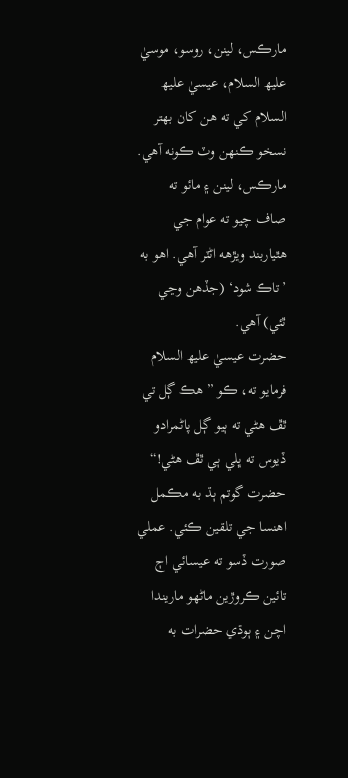مارڪس، لينن، روسو، موسيٰ عليھ السلام، عيسيٰ عليھ السلام کي ته هن کان بهتر نسخو ڪنهن وٽ ڪونه آهي. مارڪس، لينن ۽ مائو ته صاف چيو ته عوام جي هٿياربند ويڙهه اڻٽر آهي. اهو به ’تاڪ شود‘ (جڏهن وڃي ٿئي) آهي.
حضرت عيسيٰ عليھ السلام فرمايو ته، ڪو ”هڪ ڳل تي ٿڦ هڻي ته ٻيو ڳل پاڻمرادو ڏيوس ته ڀلي ٻي ٿڦ هڻي!“ حضرت گوتم ٻڌ به مڪمل اهنسا جي تلقين ڪئي. عملي صورت ڏسو ته عيسائي اڄ تائين ڪروڙين ماڻهو ماريندا اچن ۽ ٻوڌي حضرات به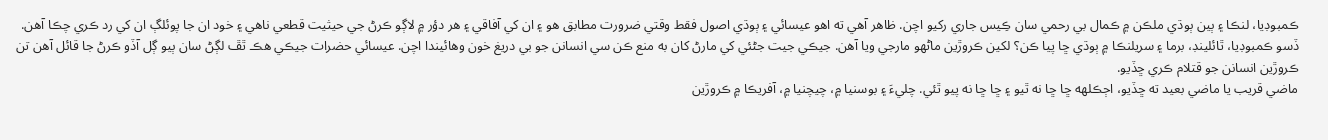ڪمبوڊيا، لنڪا ۽ ٻين ٻوڌي ملڪن ۾ ڪمال بي رحمي سان ڪِيس جاري رکيو اچن. ظاهر آهي ته اهو عيسائي ۽ ٻوڌي اصول فقط وقتي ضرورت مطابق هو ۽ ان کي آفاقي ۽ هر دؤر ۾ لاڳو ڪرڻ جي حيثيت قطعي ناهي ۽ خود ان جا پوئلڳ ان کي رد ڪري چڪا آهن. ڏسو ڪمبوڊيا، ٿائلينڊ، برما ۽ سريلنڪا ۾ ٻوڌي ڇا پيا ڪن؟ لکين ڪروڙين ماڻهو مارجي ويا آهن. جيڪي جيت جڻئي کي مارڻ کان به منع ڪن سي انسانن جو بي دريغ خون وهائيندا اچن. عيسائي حضرات جيڪي هڪ ٿڦ لڳڻ سان ٻيو ڳل آڏو ڪرڻ جا قائل آهن تن ڪروڙين انسانن جو قتلام ڪري ڇڏيو.
ماضي قريب يا ماضي بعيد ته ڇڏيو، اڄڪلهه ڇا ڇا نه ٿيو ۽ ڇا ڇا نه پيو ٿئي. چليءَ ۽ بوسنيا ۾، چيچنيا ۾، آفريڪا ۾ ڪروڙين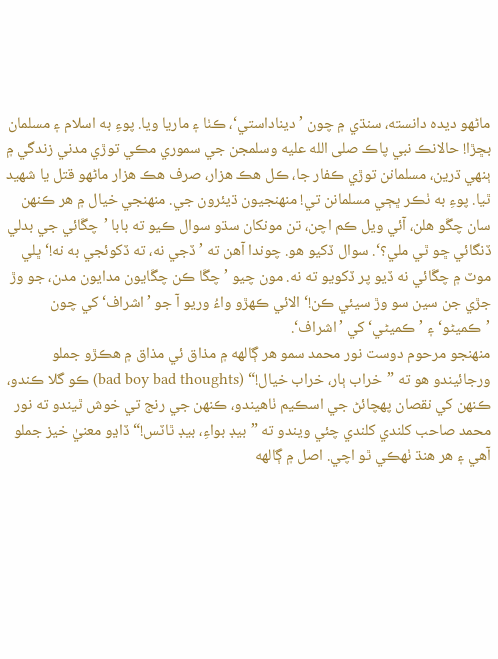ماڻهو ديده دانسته، سنڌي ۾ چون ’ديناداستي‘، ڪٺا ۽ ماريا ويا. پوءِ به اسلام ۽ مسلمان بڇڙا! حالانڪ نبي پاڪ صلى الله عليه وسلمجن جي سموري مڪي توڙي مدني زندگي ۾ ٻنهي ڌرين، مسلمانن توڙي ڪفار جا، ڪل هڪ هزار، صرف هڪ هزار ماڻهو قتل يا شهيد ٿيا. پوءِ به ٺڪر ڀڄي مسلمانن تي! منهنجيون ڌيئرون جي. منهنجي خيال ۾ هر ڪنهن سان چڱو هلن، آئي ويل ڪم اچن، تن مونکان سڌو سوال ڪيو ته بابا ’چڱائي جي بدلي ڏنگائي ڇو ٿي ملي؟‘. سوال ڏکيو هو. چوندا آهن ته ’ڏجي نه، ته ڏکوئجي به نه!‘ ڀلي موٽ ۾ چڱائي نه ڏيو پر ڏکويو ته نه. مون چيو ’چڱا ڪن چڱايون مدايون مدن، جو وڙ جڙي جن سين سو وڙ سيئي ڪن!‘ الائي ڪهڙو واءُ وريو آ جو ’اشراف‘ کي چون ’ڪميڻو‘ ۽ ’ڪميڻي‘ کي ’اشراف‘.
منهنجو مرحوم دوست نور محمد سمو هر ڳالهه ۾ مذاق ئي مذاق ۾ هڪڙو جملو ورجائيندو هو ته ”خراب ٻار، خراب خيال!“ (bad boy bad thoughts) ڪو گلا ڪندو، ڪنهن کي نقصان پهچائڻ جي اسڪيم ٺاهيندو، ڪنهن جي رنج تي خوش ٿيندو ته نور محمد صاحب کلندي کلندي چئي ويندو ته ”بيڊ بواءِ، بيڊ ٿاٽس!“ ڏاڍو معنيٰ خيز جملو آهي ۽ هر هنڌ ٺهڪي ٿو اچي. اصل ۾ ڳالهه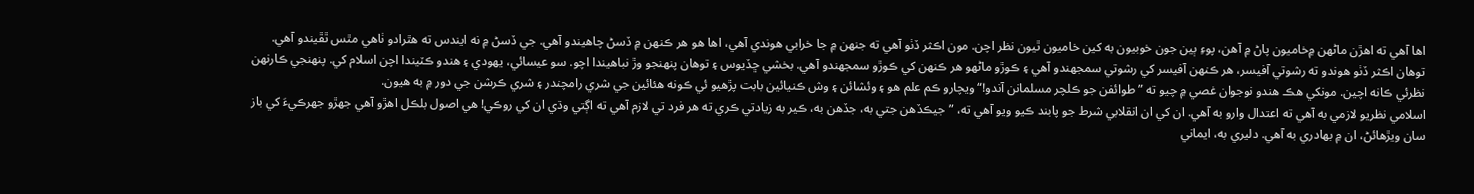اها آهي ته اهڙن ماڻهن ۾خاميون پاڻ ۾ آهن، پوءِ ٻين جون خوبيون به کين خاميون ٿيون نظر اچن. مون اڪثر ڏٺو آهي ته جنهن ۾ جا خرابي هوندي آهي، اها هو هر ڪنهن ۾ ڏسڻ چاهيندو آهي. جي ڏسڻ ۾ نه ايندس ته هٿرادو ٺاهي مٿس ٿڦيندو آهي. توهان اڪثر ڏٺو هوندو ته رشوتي آفيسر، هر ڪنهن آفيسر کي رشوتي سمجهندو آهي ۽ ڪوڙو ماڻهو هر ڪنهن کي ڪوڙو سمجهندو آهي. بخشي ڇڏيوس ۽ توهان پنهنجو وڙ نباهيندا اچو. سو عيسائي، يهودي ۽ هندو ڪٽيندا اچن اسلام کي. پنهنجي ڪارنهن نظرئي ڪانه اچين. مونکي هڪ هندو نوجوان غصي ۾ چيو ته ”طوائفن جو ڪلچر مسلمانن آندو!“ ويچارو ڪم علم هو ۽ وئشائن ۽ وش ڪنيائين بابت پڙهيو ئي ڪونه هئائين جي شري رامچندر ۽ شري ڪرشن جي دور ۾ به هيون.
اسلامي نظريو لازمي به آهي ته اعتدال وارو به آهي. ان کي ان انقلابي شرط جو پابند ڪيو ويو آهي ته، ”جيڪڏهن جتي به، جڏهن به، ڪير به زيادتي ڪري ته هر فرد تي لازم آهي ته اڳتي وڌي ان کي روڪي! هي اصول بلڪل اهڙو آهي جهڙو جهرڪيءَ کي باز سان ويڙهائڻ، ان ۾ بهادري به آهي. دليري به، ايماني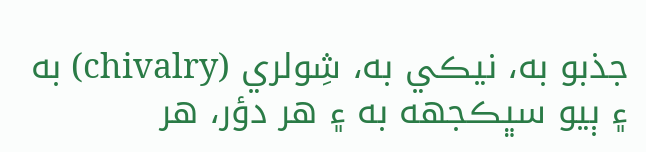جذبو به، نيڪي به، شِولري (chivalry) به ۽ ٻيو سڀڪجهه به ۽ هر دؤر، هر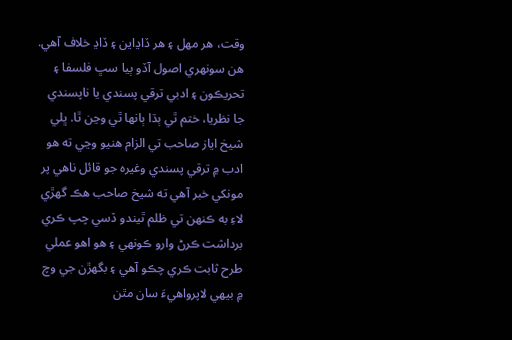وقت، هر مهل ۽ هر ڏاڍاين ۽ ڏاڍ خلاف آهي. هن سونهري اصول آڏو ٻيا سڀ فلسفا ۽ تحريڪون ۽ ادبي ترقي پسندي يا ناپسندي جا نظريا، ختم ٿي ٻڌا ٻانها ٿي وڃن ٿا. ڀلي شيخ اياز صاحب تي الزام هنيو وڃي ته هو ادب ۾ ترقي پسندي وغيره جو قائل ناهي پر مونکي خبر آهي ته شيخ صاحب هڪ گهڙي لاءِ به ڪنهن تي ظلم ٿيندو ڏسي چپ ڪري برداشت ڪرڻ وارو ڪونهي ۽ هو اهو عملي طرح ثابت ڪري چڪو آهي ۽ بگهڙن جي وچ ۾ بيهي لاپرواهيءَ سان مٿن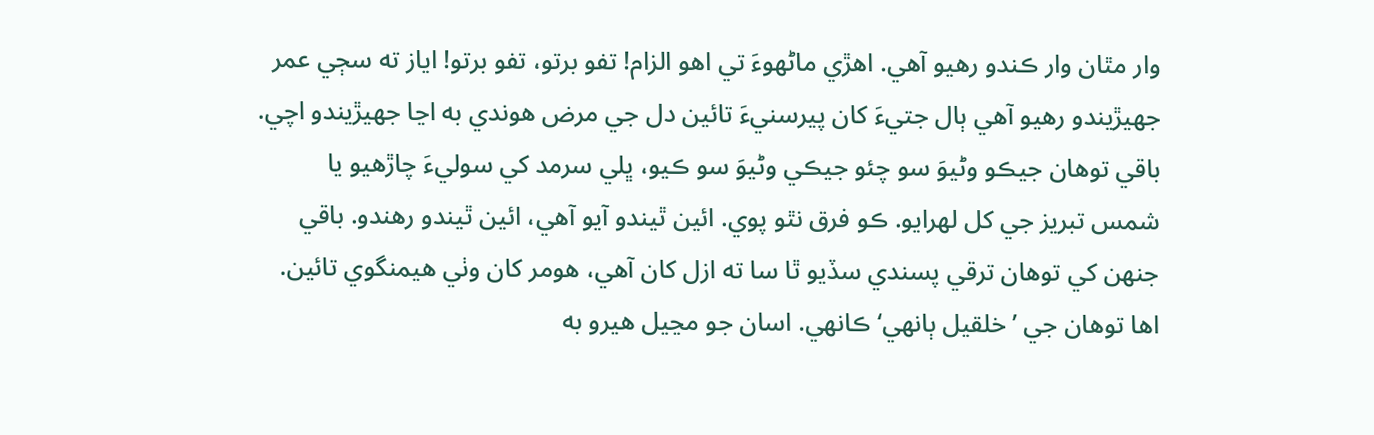وار مٿان وار ڪندو رهيو آهي. اهڙي ماڻهوءَ تي اهو الزام! تفو برتو، تفو برتو! اياز ته سڄي عمر جهيڙيندو رهيو آهي ٻال جتيءَ کان پيرسنيءَ تائين دل جي مرض هوندي به اڃا جهيڙيندو اچي. باقي توهان جيڪو وڻيوَ سو چئو جيڪي وڻيوَ سو ڪيو، ڀلي سرمد کي سوليءَ چاڙهيو يا شمس تبريز جي کل لهرايو. ڪو فرق نٿو پوي. ائين ٿيندو آيو آهي، ائين ٿيندو رهندو. باقي جنهن کي توهان ترقي پسندي سڏيو ٿا سا ته ازل کان آهي، هومر کان وٺي هيمنگوي تائين. اها توهان جي ’خلقيل ٻانهي‘ ڪانهي. اسان جو مڃيل هيرو به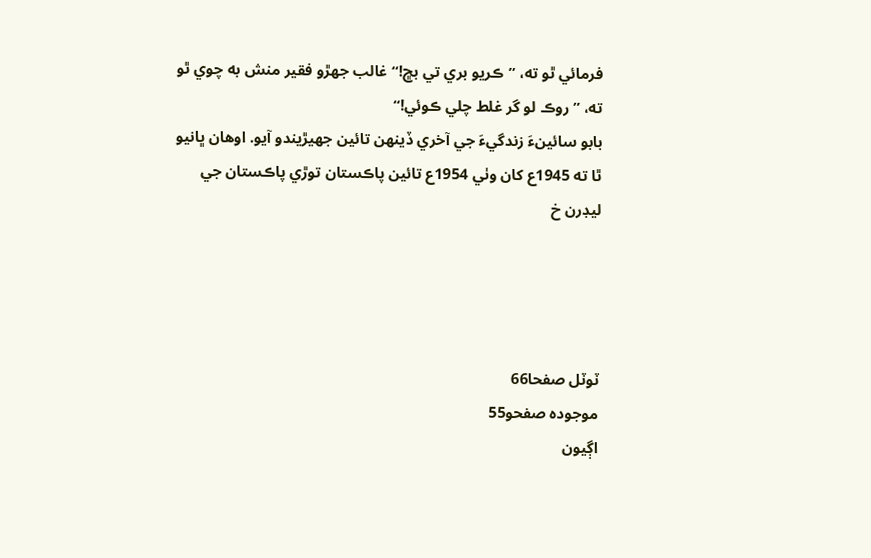فرمائي ٿو ته، ”ڪريو بري تي بڇ!“ غالب جهڙو فقير منش به چوي ٿو ته، ”روڪ لو گر غلط چلي ڪوئي!“
بابو سائينءَ زندگيءَ جي آخري ڏينهن تائين جهيڙيندو آيو. اوهان ڀانيو ٿا ته 1945ع کان وٺي 1954ع تائين پاڪستان توڙي پاڪستان جي ليڊرن خ




ٽوٽل صفحا66
موجودہ صفحو55
اڳيون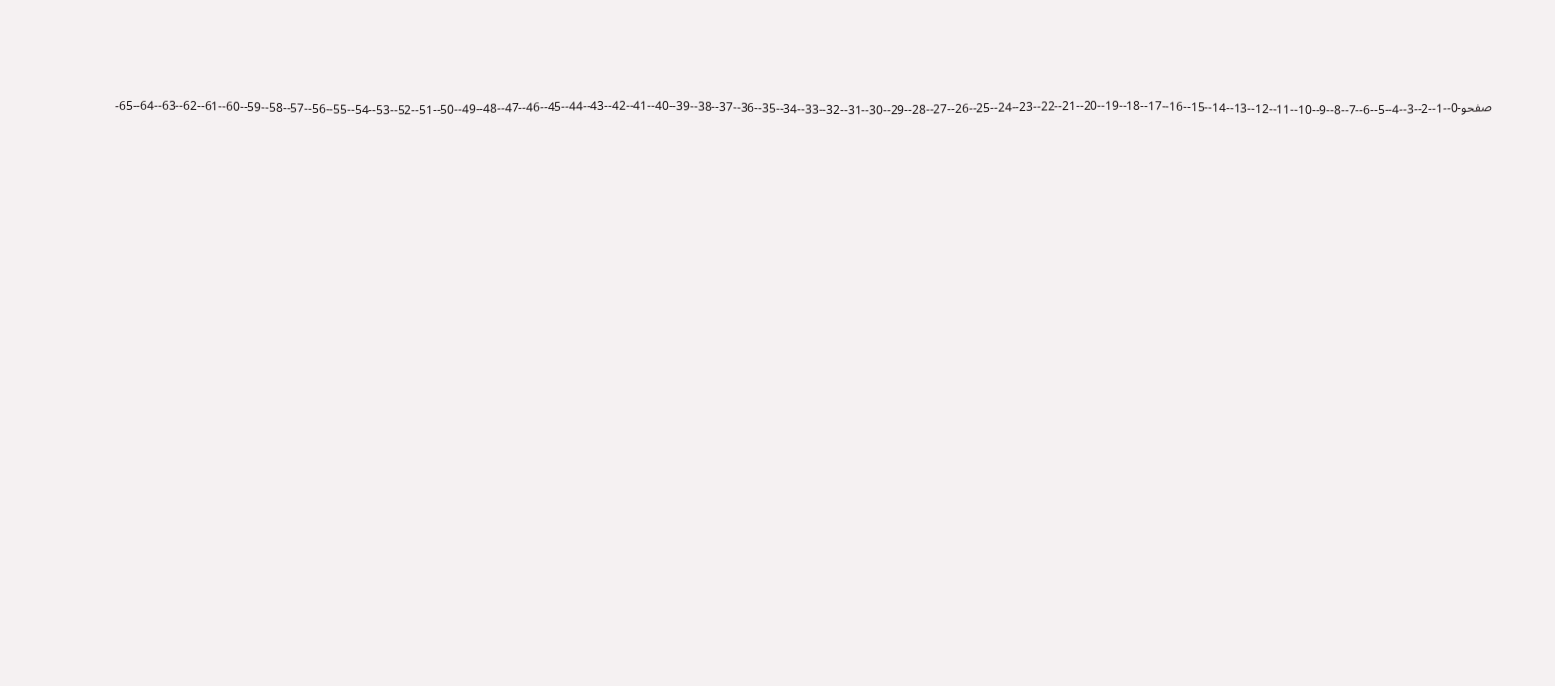صفحو-0--1--2--3--4--5--6--7--8--9--10--11--12--13--14--15--16--17--18--19--20--21--22--23--24--25--26--27--28--29--30--31--32--33--34--35--36--37--38--39--40--41--42--43--44--45--46--47--48--49--50--51--52--53--54--55--56--57--58--59--60--61--62--63--64--65-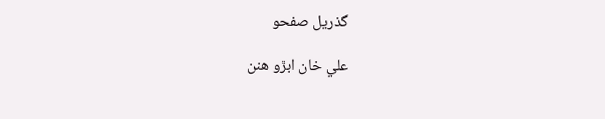گذريل صفحو

علي خان ابڙو ھنن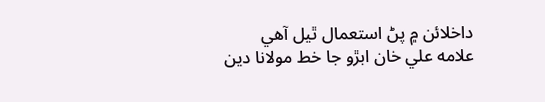داخلائن ۾ پڻ استعمال ٿيل آھي
علامه علي خان ابڙو جا خط مولانا دين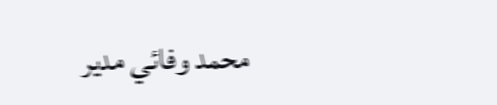محمد وفائي مدير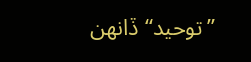”توحيد“ ڏانهن